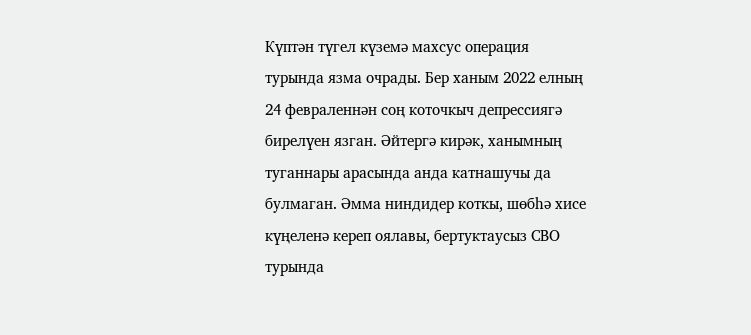Күптән түгел күземә махсус операция турында язма очрады. Бер ханым 2022 елның 24 февраленнән соң коточкыч депрессиягә бирелүен язган. Әйтергә кирәк, ханымның туганнары арасында анда катнашучы да булмаган. Әмма ниндидер коткы, шөбһә хисе күңеленә кереп оялавы, бертуктаусыз СВО турында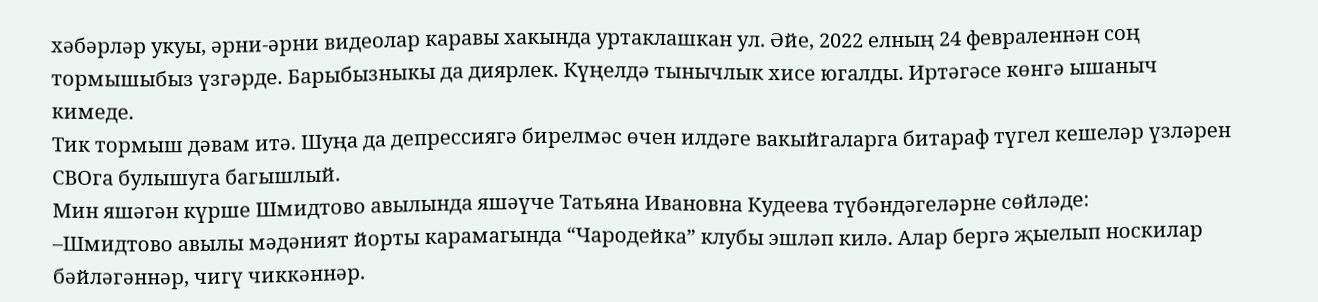хәбәрләр укуы, әрни-әрни видеолар каравы хакында уртаклашкан ул. Әйе, 2022 елның 24 февраленнән соң тормышыбыз үзгәрде. Барыбызныкы да диярлек. Күңелдә тынычлык хисе югалды. Иртәгәсе көнгә ышаныч кимеде.
Тик тормыш дәвам итә. Шуңа да депрессиягә бирелмәс өчен илдәге вакыйгаларга битараф түгел кешеләр үзләрен СВОга булышуга багышлый.
Мин яшәгән күрше Шмидтово авылында яшәүче Татьяна Ивановна Кудеева түбәндәгеләрне сөйләде:
–Шмидтово авылы мәдәният йорты карамагында “Чародейка” клубы эшләп килә. Алар бергә җыелып носкилар бәйләгәннәр, чигү чиккәннәр.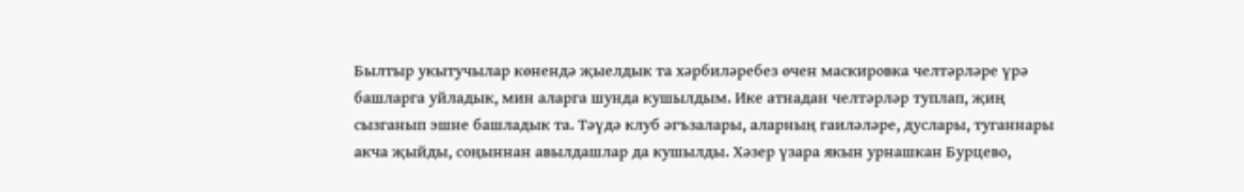Былтыр укытучылар көнендә җыелдык та хәрбиләребез өчен маскировка челтәрләре үрә башларга уйладык, мин аларга шунда кушылдым. Ике атнадан челтәрләр туплап, җиң сызганып эшне башладык та. Тәүдә клуб әгъзалары, аларның гаиләләре, дуслары, туганнары акча җыйды, соңыннан авылдашлар да кушылды. Хәзер үзара якын урнашкан Бурцево,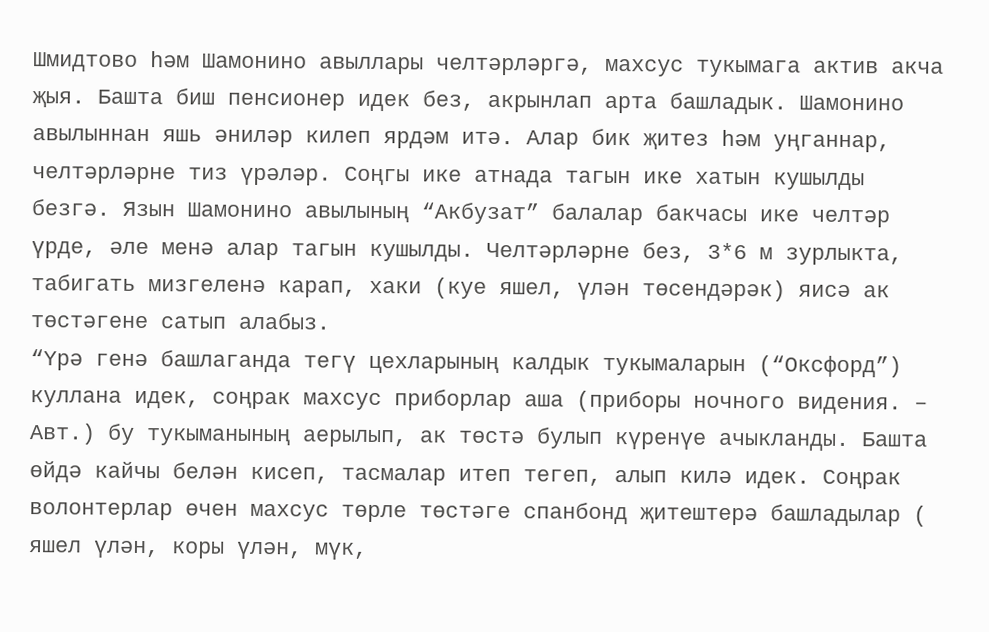Шмидтово һәм Шамонино авыллары челтәрләргә, махсус тукымага актив акча җыя. Башта биш пенсионер идек без, акрынлап арта башладык. Шамонино авылыннан яшь әниләр килеп ярдәм итә. Алар бик җитез һәм уңганнар, челтәрләрне тиз үрәләр. Соңгы ике атнада тагын ике хатын кушылды безгә. Язын Шамонино авылының “Акбузат” балалар бакчасы ике челтәр үрде, әле менә алар тагын кушылды. Челтәрләрне без, 3*6 м зурлыкта, табигать мизгеленә карап, хаки (куе яшел, үлән төсендәрәк) яисә ак төстәгене сатып алабыз.
“Үрә генә башлаганда тегү цехларының калдык тукымаларын (“Оксфорд”) куллана идек, соңрак махсус приборлар аша (приборы ночного видения. – Авт.) бу тукыманының аерылып, ак төстә булып күренүе ачыкланды. Башта өйдә кайчы белән кисеп, тасмалар итеп тегеп, алып килә идек. Соңрак волонтерлар өчен махсус төрле төстәге спанбонд җитештерә башладылар ( яшел үлән, коры үлән, мүк,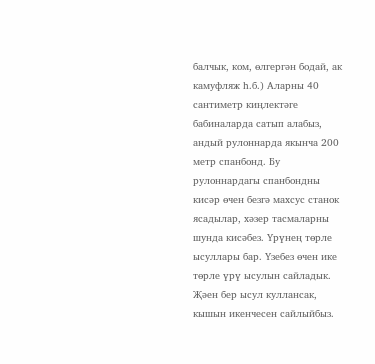балчык, ком, өлгергән бодай, ак камуфляж һ.б.) Аларны 40 сантиметр киңлектәге бабиналарда сатып алабыз, андый рулоннарда якынча 200 метр спанбонд. Бу рулоннардагы спанбондны кисәр өчен безгә махсус станок ясадылар, хәзер тасмаларны шунда кисәбез. Үрүнең төрле ысуллары бар. Үзебез өчен ике төрле үрү ысулын сайладык. Җәен бер ысул куллансак, кышын икенчесен сайлыйбыз.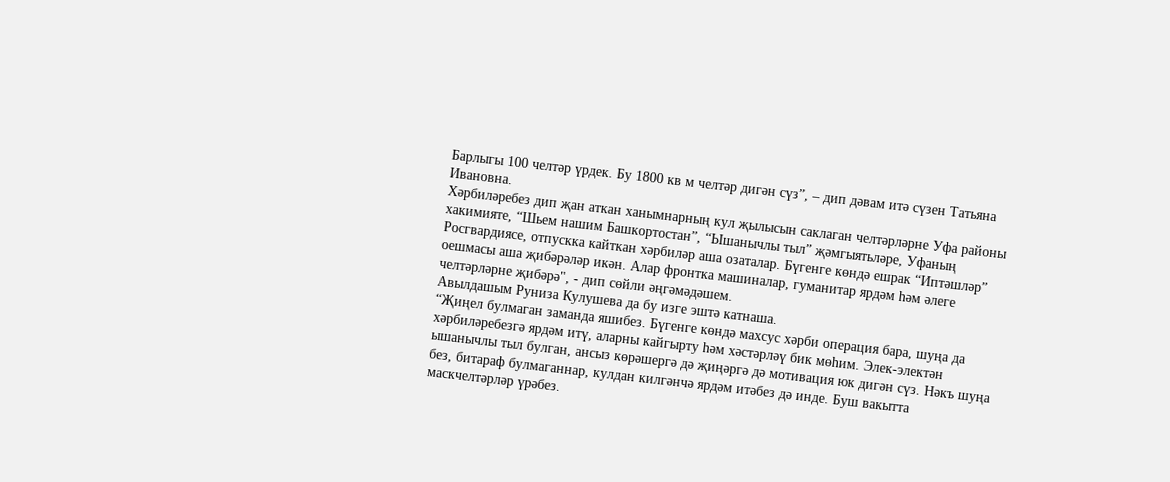Барлыгы 100 челтәр үрдек. Бу 1800 кв м челтәр дигән сүз”, – дип дәвам итә сүзен Татьяна Ивановна.
Хәрбиләребез дип җан аткан ханымнарның кул җылысын саклаган челтәрләрне Уфа районы хакимияте, “Шьем нашим Башкортостан”, “Ышанычлы тыл” җәмгыятьләре, Уфаның Росгвардиясе, отпускка кайткан хәрбиләр аша озаталар. Бүгенге көндә ешрак “Иптәшләр” оешмасы аша җибәрәләр икән. Алар фронтка машиналар, гуманитар ярдәм һәм әлеге челтәрләрне җибәрә", - дип сөйли әңгәмәдәшем.
Авылдашым Руниза Кулушева да бу изге эштә катнаша.
“Җиңел булмаган заманда яшибез. Бүгенге көндә махсус хәрби операция бара, шуңа да хәрбиләребезгә ярдәм итү, аларны кайгырту һәм хәстәрләү бик мөһим. Элек-электән ышанычлы тыл булган, ансыз көрәшергә дә җиңәргә дә мотивация юк дигән сүз. Нәкъ шуңа без, битараф булмаганнар, кулдан килгәнчә ярдәм итәбез дә инде. Буш вакытта маскчелтәрләр үрәбез.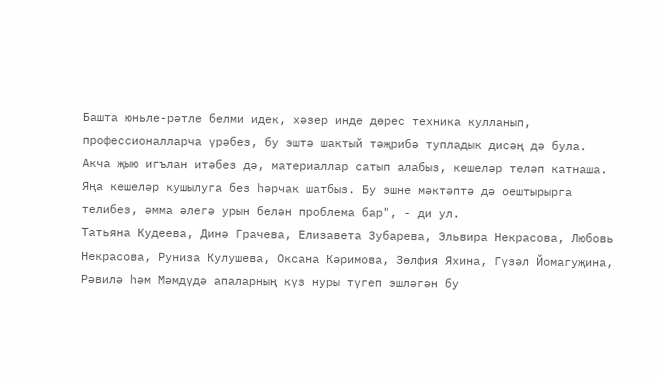Башта юньле-рәтле белми идек, хәзер инде дөрес техника кулланып, профессионалларча үрәбез, бу эштә шактый тәҗрибә тупладык дисәң дә була. Акча җыю игълан итәбез дә, материаллар сатып алабыз, кешеләр теләп катнаша. Яңа кешеләр кушылуга без һәрчак шатбыз. Бу эшне мәктәптә дә оештырырга телибез, әмма әлегә урын белән проблема бар", - ди ул.
Татьяна Кудеева, Динә Грачева, Елизавета Зубарева, Эльвира Некрасова, Любовь Некрасова, Руниза Кулушева, Оксана Кәримова, Зөлфия Яхина, Гүзәл Йомагуҗина, Рәвилә һәм Мәмдүдә апаларның күз нуры түгеп эшләгән бу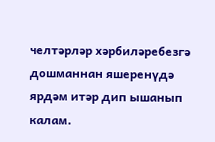челтәрләр хәрбиләребезгә дошманнан яшеренүдә ярдәм итәр дип ышанып калам.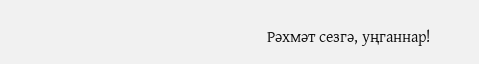Рәхмәт сезгә, уңганнар!